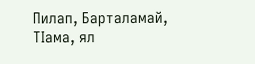Пилап, Барталамай, ТІама, ял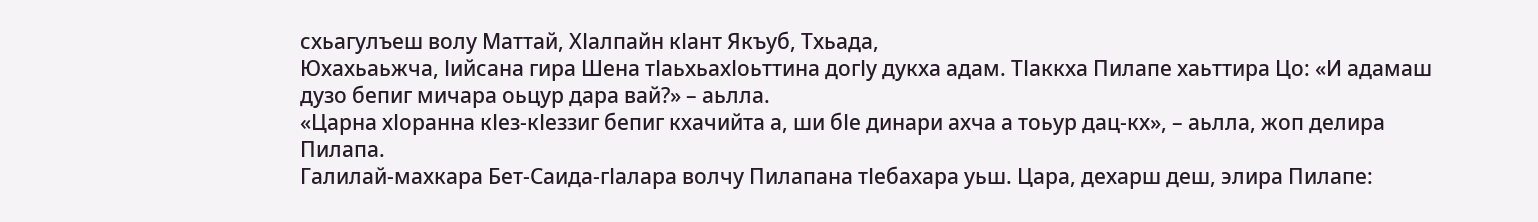схьагулъеш волу Маттай, ХІалпайн кІант Якъуб, Тхьада,
Юхахьаьжча, Іийсана гира Шена тІаьхьахІоьттина догІу дукха адам. ТІаккха Пилапе хаьттира Цо: «И адамаш дузо бепиг мичара оьцур дара вай?» – аьлла.
«Царна хІоранна кІез-кІеззиг бепиг кхачийта а, ши бІе динари ахча а тоьур дац-кх», – аьлла, жоп делира Пилапа.
Галилай-махкара Бет-Саида-гІалара волчу Пилапана тІебахара уьш. Цара, дехарш деш, элира Пилапе: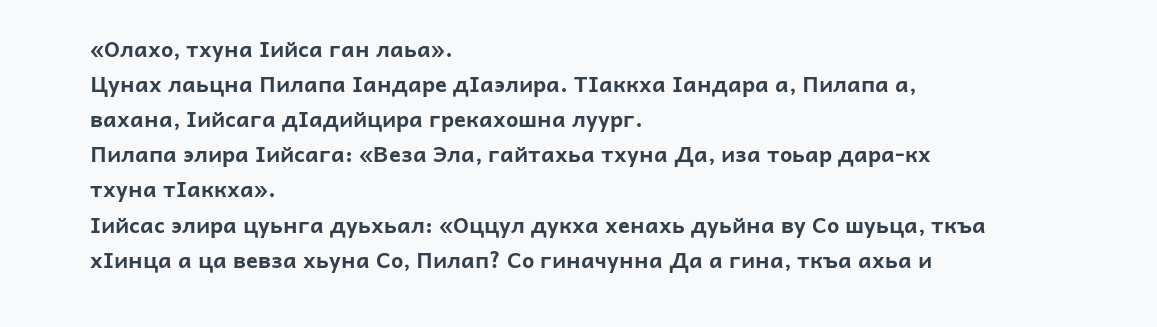«Олахо, тхуна Іийса ган лаьа».
Цунах лаьцна Пилапа Іандаре дІаэлира. ТІаккха Іандара а, Пилапа а, вахана, Іийсага дІадийцира грекахошна луург.
Пилапа элира Іийсага: «Веза Эла, гайтахьа тхуна Да, иза тоьар дара-кх тхуна тІаккха».
Іийсас элира цуьнга дуьхьал: «Оццул дукха хенахь дуьйна ву Со шуьца, ткъа хІинца а ца вевза хьуна Со, Пилап? Со гиначунна Да а гина, ткъа ахьа и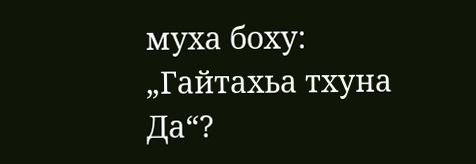муха боху: „Гайтахьа тхуна Да“?